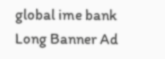global ime bank Long Banner Ad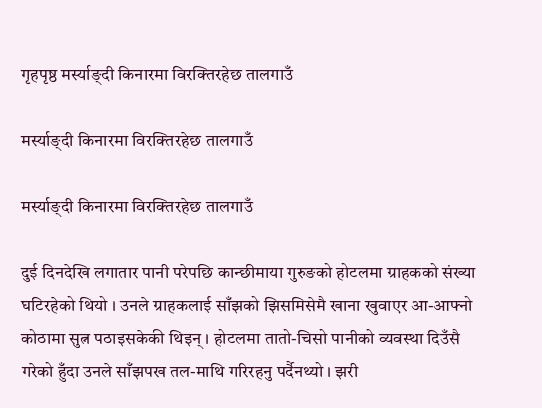गृहपृष्ठ मर्स्याङ्दी किनारमा विरक्तिरहेछ तालगाउँ

मर्स्याङ्दी किनारमा विरक्तिरहेछ तालगाउँ

मर्स्याङ्दी किनारमा विरक्तिरहेछ तालगाउँ

दुई दिनदेखि लगातार पानी परेपछि कान्छीमाया गुरुङको होटलमा ग्राहकको संख्या घटिरहेको थियो । उनले ग्राहकलाई साँझको झिसमिसेमै खाना खुवाएर आ-आफ्नो कोठामा सुत्न पठाइसकेकी थिइन् । होटलमा तातो-चिसो पानीको व्यवस्था दिउँसै गरेको हुँदा उनले साँझपख तल-माथि गरिरहनु पर्दैनथ्यो । झरी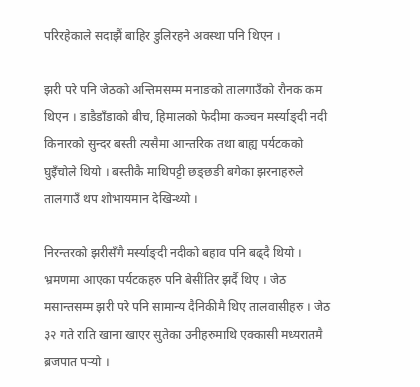परिरहेकाले सदाझैं बाहिर डुलिरहने अवस्था पनि थिएन ।

झरी परे पनि जेठको अन्तिमसम्म मनाङको तालगाउँको रौनक कम थिएन । डाडैडाँडाको बीच, हिमालको फेदीमा कञ्चन मर्स्याङ्दी नदी किनारको सुन्दर बस्ती त्यसैमा आन्तरिक तथा बाह्य पर्यटकको घुइँचोले थियो । बस्तीकै माथिपट्टी छङ्छङी बगेका झरनाहरुले तालगाउँ थप शोभायमान देखिन्थ्यो ।

निरन्तरको झरीसँगै मर्स्याङ्दी नदीको बहाव पनि बढ्दै थियो । भ्रमणमा आएका पर्यटकहरु पनि बेसींतिर झर्दै थिए । जेठ मसान्तसम्म झरी परे पनि सामान्य दैनिकीमै थिए तालवासीहरु । जेठ ३२ गते राति खाना खाएर सुतेका उनीहरुमाथि एक्कासी मध्यरातमै ब्रजपात पर्‍यो ।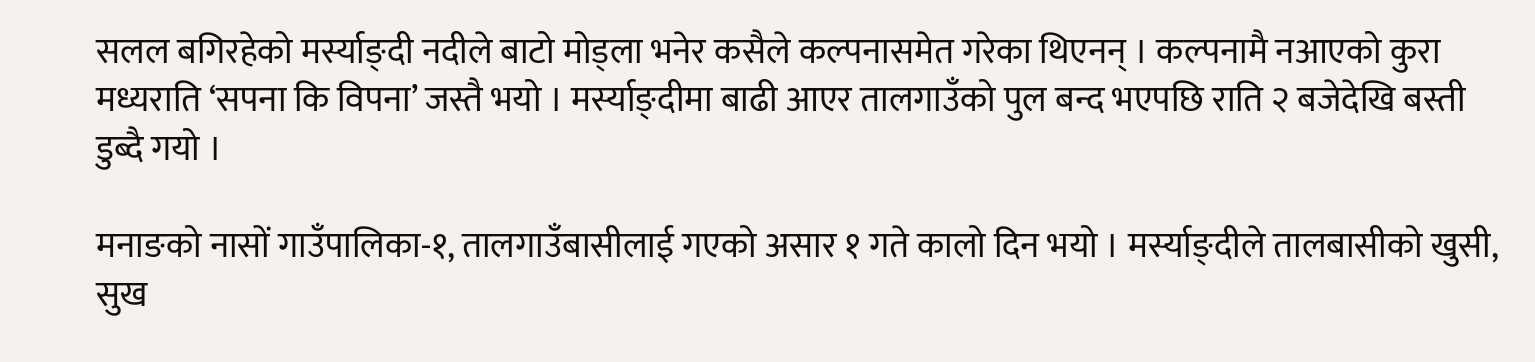सलल बगिरहेको मर्स्याङ्दी नदीले बाटो मोड्ला भनेर कसैले कल्पनासमेत गरेका थिएनन् । कल्पनामै नआएको कुरा मध्यराति ‘सपना कि विपना’ जस्तै भयो । मर्स्याङ्दीमा बाढी आएर तालगाउँको पुल बन्द भएपछि राति २ बजेदेखि बस्ती डुब्दै गयो ।

मनाङको नासों गाउँपालिका-१, तालगाउँबासीलाई गएको असार १ गते कालो दिन भयो । मर्स्याङ्दीले तालबासीको खुसी, सुख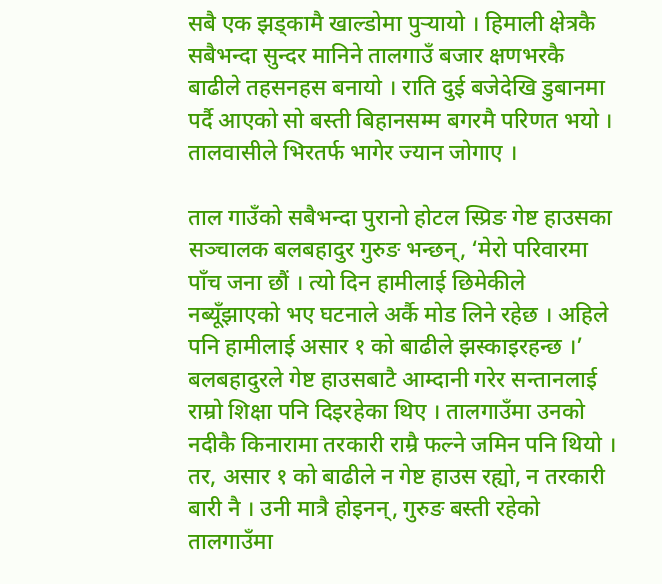सबै एक झड्कामै खाल्डोमा पुर्‍यायो । हिमाली क्षेत्रकै सबैभन्दा सुन्दर मानिने तालगाउँ बजार क्षणभरकै बाढीले तहसनहस बनायो । राति दुई बजेदेखि डुबानमा पर्दै आएको सो बस्ती बिहानसम्म बगरमै परिणत भयो । तालवासीले भिरतर्फ भागेर ज्यान जोगाए ।

ताल गाउँको सबैभन्दा पुरानो होटल स्प्रिङ गेष्ट हाउसका सञ्चालक बलबहादुर गुरुङ भन्छन्, ‘मेरो परिवारमा पाँच जना छौं । त्यो दिन हामीलाई छिमेकीले नब्यूँझाएको भए घटनाले अर्कै मोड लिने रहेछ । अहिले पनि हामीलाई असार १ को बाढीले झस्काइरहन्छ ।’ बलबहादुरले गेष्ट हाउसबाटै आम्दानी गरेर सन्तानलाई राम्रो शिक्षा पनि दिइरहेका थिए । तालगाउँमा उनको नदीकै किनारामा तरकारी राम्रै फल्ने जमिन पनि थियो । तर, असार १ को बाढीले न गेष्ट हाउस रह्यो, न तरकारी बारी नै । उनी मात्रै होइनन्, गुरुङ बस्ती रहेको तालगाउँमा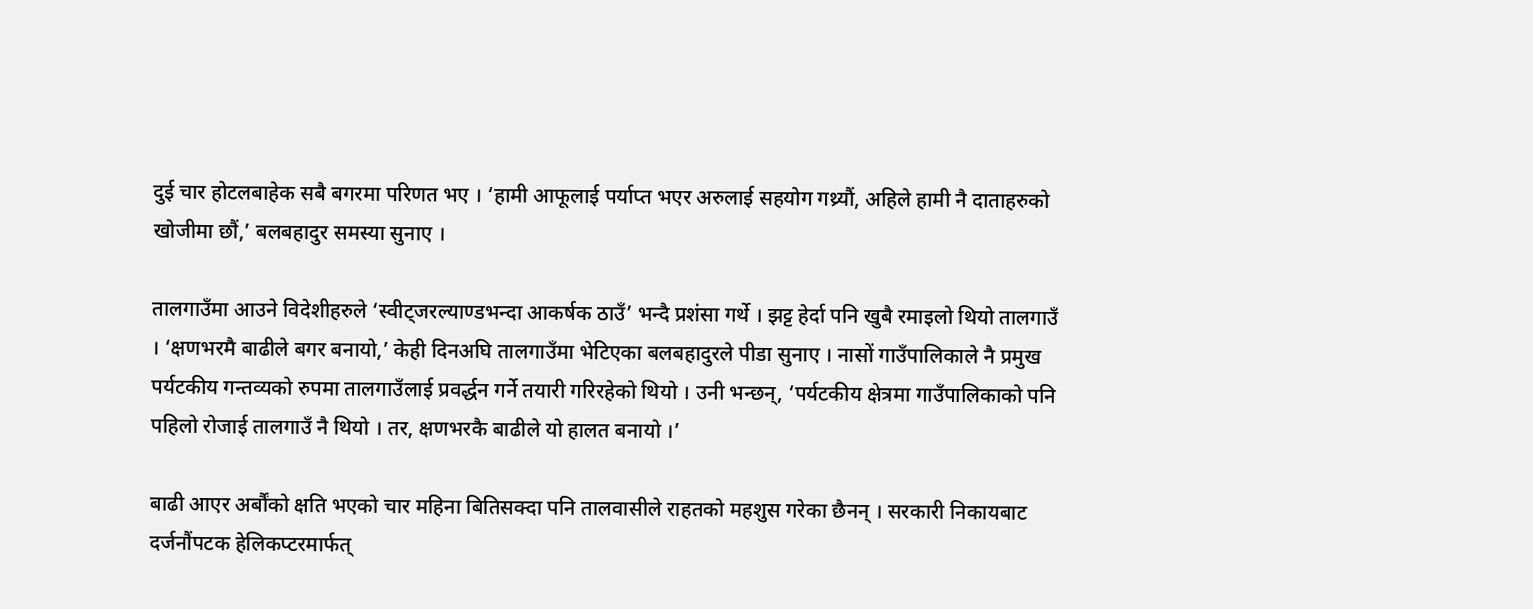दुई चार होटलबाहेक सबै बगरमा परिणत भए । ‘हामी आफूलाई पर्याप्त भएर अरुलाई सहयोग गथ्र्यौं, अहिले हामी नै दाताहरुको खोजीमा छौं,’ बलबहादुर समस्या सुनाए ।

तालगाउँमा आउने विदेशीहरुले ‘स्वीट्जरल्याण्डभन्दा आकर्षक ठाउँ’ भन्दै प्रशंसा गर्थे । झट्ट हेर्दा पनि खुबै रमाइलो थियो तालगाउँ । ‘क्षणभरमै बाढीले बगर बनायो,’ केही दिनअघि तालगाउँमा भेटिएका बलबहादुरले पीडा सुनाए । नासों गाउँपालिकाले नै प्रमुख पर्यटकीय गन्तव्यको रुपमा तालगाउँलाई प्रवर्द्धन गर्ने तयारी गरिरहेको थियो । उनी भन्छन्, ‘पर्यटकीय क्षेत्रमा गाउँपालिकाको पनि पहिलो रोजाई तालगाउँ नै थियो । तर, क्षणभरकै बाढीले यो हालत बनायो ।’

बाढी आएर अर्बौंको क्षति भएको चार महिना बितिसक्दा पनि तालवासीले राहतको महशुस गरेका छैनन् । सरकारी निकायबाट दर्जनौंपटक हेलिकप्टरमार्फत्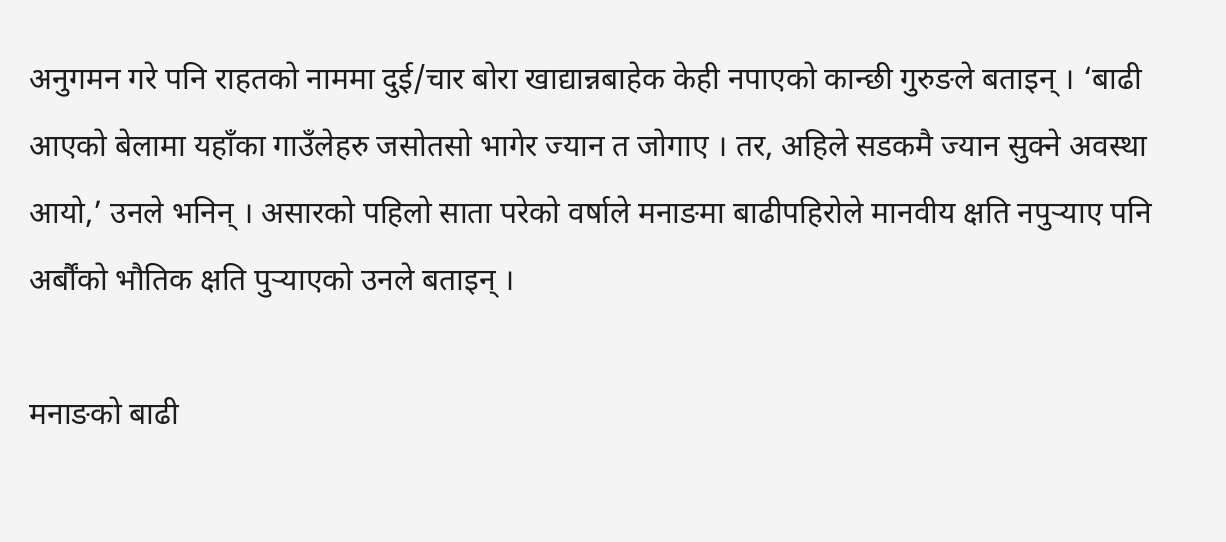अनुगमन गरे पनि राहतको नाममा दुई/चार बोरा खाद्यान्नबाहेक केही नपाएको कान्छी गुरुङले बताइन् । ‘बाढी आएको बेलामा यहाँका गाउँलेहरु जसोतसो भागेर ज्यान त जोगाए । तर, अहिले सडकमै ज्यान सुक्ने अवस्था आयो,’ उनले भनिन् । असारको पहिलो साता परेको वर्षाले मनाङमा बाढीपहिरोले मानवीय क्षति नपुर्‍याए पनि अर्बौंको भौतिक क्षति पुर्‍याएको उनले बताइन् ।

मनाङको बाढी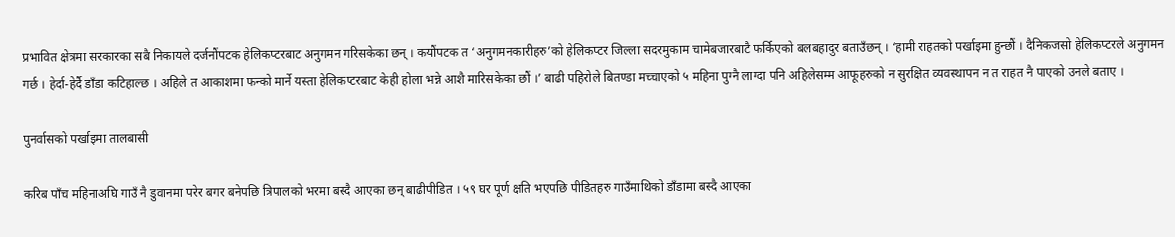प्रभावित क्षेत्रमा सरकारका सबै निकायले दर्जनौंपटक हेलिकप्टरबाट अनुगमन गरिसकेका छन् । कयौंपटक त ‘अनुगमनकारीहरु’को हेलिकप्टर जिल्ला सदरमुकाम चामेबजारबाटै फर्किएको बलबहादुर बताउँछन् । ‘हामी राहतको पर्खाइमा हुन्छौं । दैनिकजसो हेलिकप्टरले अनुगमन गर्छ । हेर्दा-हेर्दै डाँडा कटिहाल्छ । अहिले त आकाशमा फन्को मार्ने यस्ता हेलिकप्टरबाट केही होला भन्ने आशै मारिसकेका छौं ।’ बाढी पहिरोले बितण्डा मच्चाएको ५ महिना पुग्नै लाग्दा पनि अहिलेसम्म आफूहरुको न सुरक्षित व्यवस्थापन न त राहत नै पाएको उनले बताए ।

पुनर्वासको पर्खाइमा तालबासी

करिब पाँच महिनाअघि गाउँ नै डुवानमा परेर बगर बनेपछि त्रिपालको भरमा बस्दै आएका छन् बाढीपीडित । ५९ घर पूर्ण क्षति भएपछि पीडितहरु गाउँमाथिको डाँडामा बस्दै आएका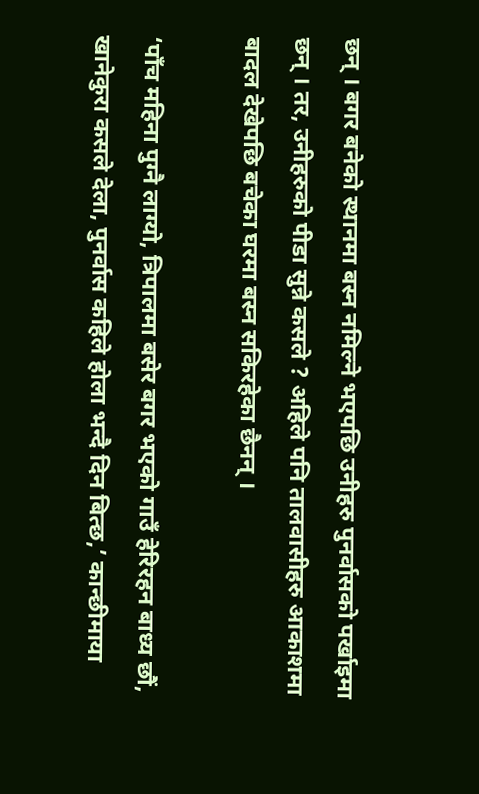छन् । बगर बनेको स्थानमा बस्न नमिल्ने भएपछि उनीहरु पुनर्वासको पर्खाइमा छन् । तर, उनीहरुको पीडा सुन्ने कसले ? अहिले पनि तालवासीहरु आकाशमा बादल देखेपछि बचेका घरमा बस्न सकिरहेका छैनन् ।

‘पाँच महिना पुग्नै लाग्यो, त्रिपालमा बसेर बगर भएको गाउँ हेरिरहन बाध्य छौं, खानेकुरा कसले देला, पुनर्वास कहिले होला भन्दै दिन बित्छ,’ कान्छीमाया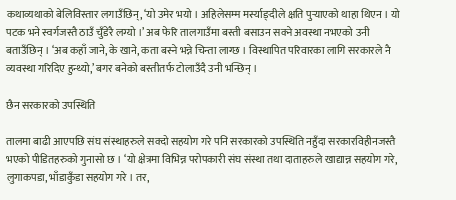कथाव्यथाको बेलिविस्तार लगाउँछिन्, ‘यो उमेर भयो । अहिलेसम्म मर्स्याङ्दीले क्षति पुर्‍याएको थाहा थिएन । यो पटक भने स्वर्गजस्तै ठाउँ चुँडेरै लग्यो ।’ अब फेरि तालगाउँमा बस्ती बसाउन सक्ने अवस्था नभएको उनी बताउँछिन् । ‘अब कहाँ जाने, के खाने, कता बस्ने भन्ने चिन्ता लाग्छ । विस्थापित परिवारका लागि सरकारले नै व्यवस्था गरिदिए हुन्थ्यो,’ बगर बनेको बस्तीतर्फ टोलाउँदै उनी भन्छिन् ।

छैन सरकारको उपस्थिति

तालमा बाढी आएपछि संघ संस्थाहरुले सक्दो सहयोग गरे पनि सरकारको उपस्थिति नहुँदा सरकारविहीनजस्तै भएको पीडितहरुको गुनासो छ । ‘यो क्षेत्रमा विभिन्न परोपकारी संघ संस्था तथा दाताहरुले खाद्यान्न सहयोग गरे, लुगाकपडा, भाँडाकुँडा सहयोग गरे । तर,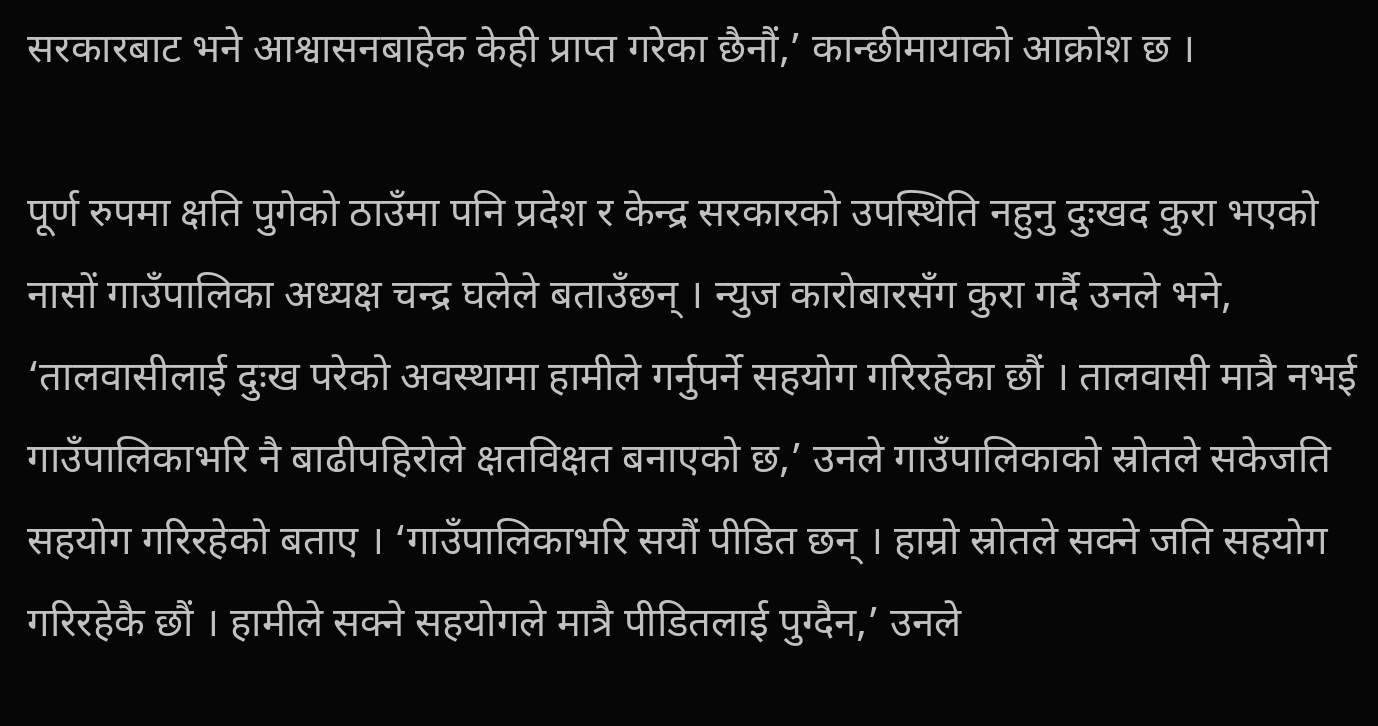सरकारबाट भने आश्वासनबाहेक केही प्राप्त गरेका छैनौं,’ कान्छीमायाको आक्रोश छ ।

पूर्ण रुपमा क्षति पुगेको ठाउँमा पनि प्रदेश र केन्द्र सरकारको उपस्थिति नहुनु दुःखद कुरा भएको नासों गाउँपालिका अध्यक्ष चन्द्र घलेले बताउँछन् । न्युज कारोबारसँग कुरा गर्दै उनले भने, ‘तालवासीलाई दुःख परेको अवस्थामा हामीले गर्नुपर्ने सहयोग गरिरहेका छौं । तालवासी मात्रै नभई गाउँपालिकाभरि नै बाढीपहिरोले क्षतविक्षत बनाएको छ,’ उनले गाउँपालिकाको स्रोतले सकेजति सहयोग गरिरहेको बताए । ‘गाउँपालिकाभरि सयौं पीडित छन् । हाम्रो स्रोतले सक्ने जति सहयोग गरिरहेकै छौं । हामीले सक्ने सहयोगले मात्रै पीडितलाई पुग्दैन,’ उनले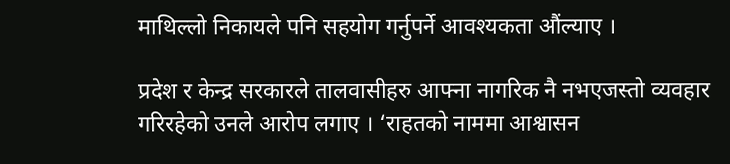माथिल्लो निकायले पनि सहयोग गर्नुपर्ने आवश्यकता औंल्याए ।

प्रदेश र केन्द्र सरकारले तालवासीहरु आफ्ना नागरिक नै नभएजस्तो व्यवहार गरिरहेको उनले आरोप लगाए । ‘राहतको नाममा आश्वासन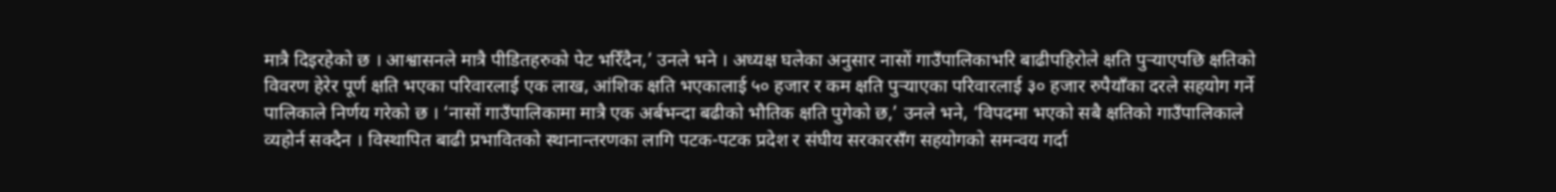मात्रै दिइरहेको छ । आश्वासनले मात्रै पीडितहरुको पेट भरिँदैन,’ उनले भने । अध्यक्ष घलेका अनुसार नासों गाउँपालिकाभरि बाढीपहिरोले क्षति पुर्‍याएपछि क्षतिको विवरण हेरेर पूर्ण क्षति भएका परिवारलाई एक लाख, आंशिक क्षति भएकालाई ५० हजार र कम क्षति पुर्‍याएका परिवारलाई ३० हजार रुपैयाँका दरले सहयोग गर्ने पालिकाले निर्णय गरेको छ । ‘नासों गाउँपालिकामा मात्रै एक अर्बभन्दा बढीको भौतिक क्षति पुगेको छ,’ उनले भने, ‘विपदमा भएको सबै क्षतिको गाउँपालिकाले व्यहोर्न सक्दैन । विस्थापित बाढी प्रभावितको स्थानान्तरणका लागि पटक-पटक प्रदेश र संघीय सरकारसँग सहयोगको समन्वय गर्दा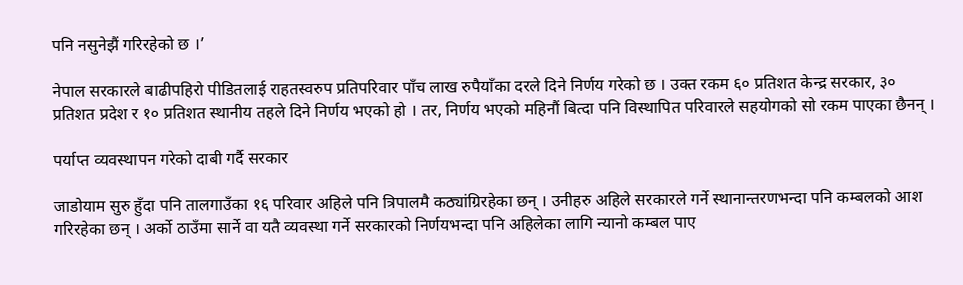पनि नसुनेझैं गरिरहेको छ ।’

नेपाल सरकारले बाढीपहिरो पीडितलाई राहतस्वरुप प्रतिपरिवार पाँच लाख रुपैयाँका दरले दिने निर्णय गरेको छ । उक्त रकम ६० प्रतिशत केन्द्र सरकार, ३० प्रतिशत प्रदेश र १० प्रतिशत स्थानीय तहले दिने निर्णय भएको हो । तर, निर्णय भएको महिनौं बित्दा पनि विस्थापित परिवारले सहयोगको सो रकम पाएका छैनन् ।

पर्याप्त व्यवस्थापन गरेको दाबी गर्दै सरकार

जाडोयाम सुरु हुँदा पनि तालगाउँका १६ परिवार अहिले पनि त्रिपालमै कठ्यांग्रिरहेका छन् । उनीहरु अहिले सरकारले गर्ने स्थानान्तरणभन्दा पनि कम्बलको आश गरिरहेका छन् । अर्को ठाउँमा सार्ने वा यतै व्यवस्था गर्ने सरकारको निर्णयभन्दा पनि अहिलेका लागि न्यानो कम्बल पाए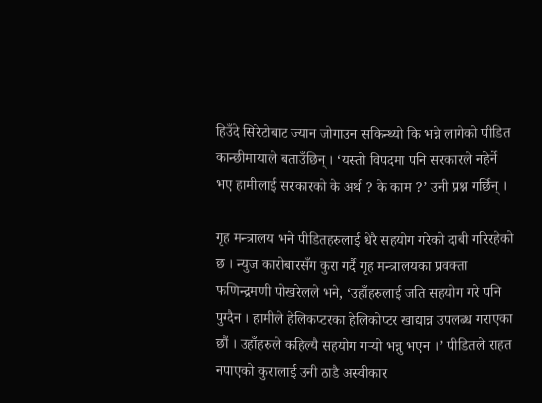हिउँदे सिरेटोबाट ज्यान जोगाउन सकिन्थ्यो कि भन्ने लागेको पीडित कान्छीमायाले बताउँछिन् । ‘यस्तो विपदमा पनि सरकारले नहेर्ने भए हामीलाई सरकारको के अर्थ ? के काम ?’ उनी प्रश्न गर्छिन् ।

गृह मन्त्रालय भने पीडितहरुलाई धेरै सहयोग गरेको दाबी गरिरहेको छ । न्युज कारोबारसँग कुरा गर्दै गृह मन्त्रालयका प्रवक्ता फणिन्द्रमणी पोखरेलले भने, ‘उहाँहरुलाई जति सहयोग गरे पनि पुग्दैन । हामीले हेलिकप्टरका हेलिकोप्टर खाद्यान्न उपलब्ध गराएका छौं । उहाँहरुले कहिल्यै सहयोग गर्‍यो भन्नु भएन ।’ पीडितले राहत नपाएको कुरालाई उनी ठाडै अस्वीकार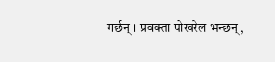गर्छन् । प्रवक्ता पोखरेल भन्छन्,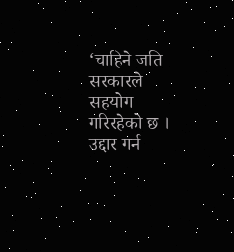‘चाहिने जति सरकारले सहयोग गरिरहेको छ । उद्दार गर्न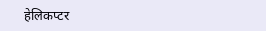हेलिकप्टर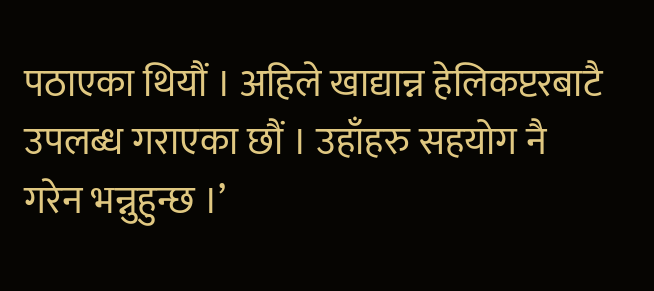पठाएका थियौं । अहिले खाद्यान्न हेलिकप्टरबाटै उपलब्ध गराएका छौं । उहाँहरु सहयोग नै गरेन भन्नुहुन्छ ।’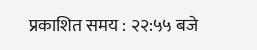प्रकाशित समय : २२:५५ बजे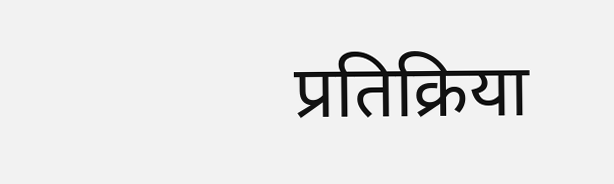प्रतिक्रिया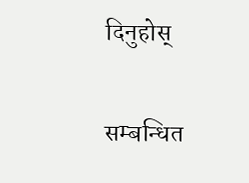दिनुहोस्

सम्बन्धित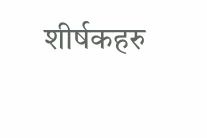शीर्षकहरु